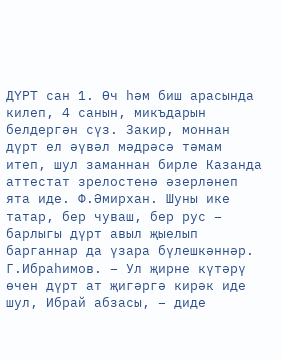ДҮРТ сан 1. Өч һәм биш арасында килеп, 4 санын, микъдарын белдергән сүз. Закир, моннан дүрт ел әүвәл мәдрәсә тәмам итеп, шул заманнан бирле Казанда аттестат зрелостенә әзерләнеп ята иде. Ф.Әмирхан. Шуны ике татар, бер чуваш, бер рус – барлыгы дүрт авыл җыелып барганнар да үзара бүлешкәннәр. Г.Ибраһимов. – Ул җирне күтәрү өчен дүрт ат җигәргә кирәк иде шул, Ибрай абзасы, – диде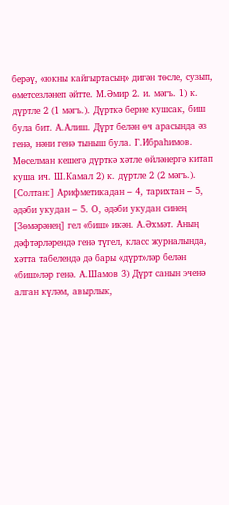берәү, «юкны кайгыртасың» дигән төсле, сузып, өметсезләнеп әйтте. М.Әмир 2. и. мәгъ. 1) к. дүртле 2 (1 мәгъ.). Дүрткә берне кушсак, биш була бит. А.Алиш. Дүрт белән өч арасында әз генә, нәни генә тыныш була. Г.Ибраһимов. Мөселман кешегә дүрткә хәтле өйләнергә китап куша ич. Ш.Камал 2) к. дүртле 2 (2 мәгъ.). [Солтан:] Арифметикадан – 4, тарихтан – 5, әдәби укудан – 5. О, әдәби укудан синең [Зөмәрәнең] гел «биш» икән. А.Әхмәт. Аның дәфтәрләрендә генә түгел, класс журналында, хәтта табелендә дә бары «дүрт»ләр белән «биш»ләр генә. А.Шамов 3) Дүрт санын эченә алган күләм, авырлык,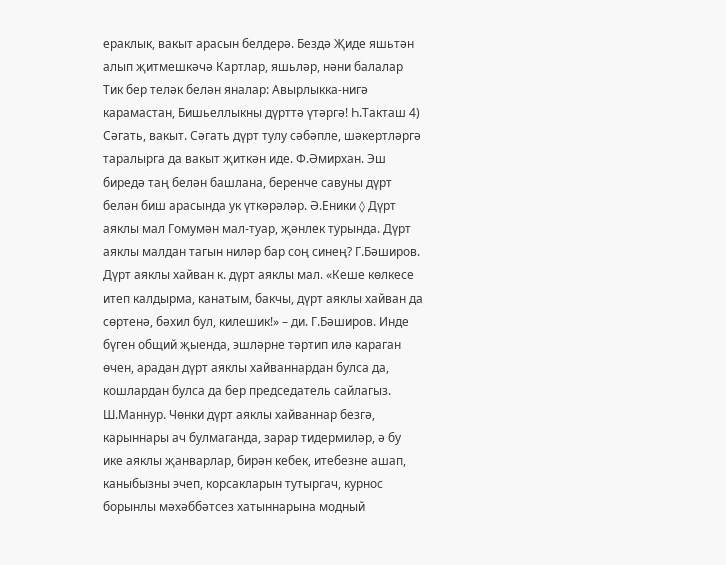ераклык, вакыт арасын белдерә. Бездә Җиде яшьтән алып җитмешкәчә Картлар, яшьләр, нәни балалар Тик бер теләк белән яналар: Авырлыкка-нигә карамастан, Бишьеллыкны дүрттә үтәргә! Һ.Такташ 4) Сәгать, вакыт. Сәгать дүрт тулу сәбәпле, шәкертләргә таралырга да вакыт җиткән иде. Ф.Әмирхан. Эш биредә таң белән башлана, беренче савуны дүрт белән биш арасында ук үткәрәләр. Ә.Еники ◊ Дүрт аяклы мал Гомумән мал-туар, җәнлек турында. Дүрт аяклы малдан тагын ниләр бар соң синең? Г.Бәширов. Дүрт аяклы хайван к. дүрт аяклы мал. «Кеше көлкесе итеп калдырма, канатым, бакчы, дүрт аяклы хайван да сөртенә, бәхил бул, килешик!» – ди. Г.Бәширов. Инде бүген общий җыенда, эшләрне тәртип илә караган өчен, арадан дүрт аяклы хайваннардан булса да, кошлардан булса да бер председатель сайлагыз. Ш.Маннур. Чөнки дүрт аяклы хайваннар безгә, карыннары ач булмаганда, зарар тидермиләр, ә бу ике аяклы җанварлар, бирән кебек, итебезне ашап, каныбызны эчеп, корсакларын тутыргач, курнос борынлы мәхәббәтсез хатыннарына модный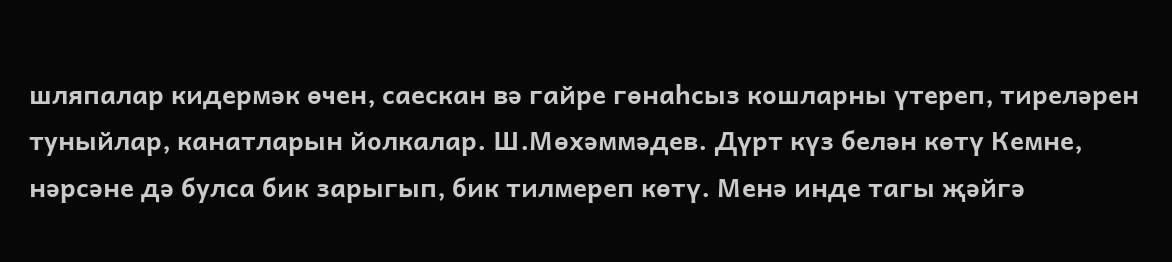шляпалар кидермәк өчен, саескан вә гайре гөнаһсыз кошларны үтереп, тиреләрен туныйлар, канатларын йолкалар. Ш.Мөхәммәдев. Дүрт күз белән көтү Кемне, нәрсәне дә булса бик зарыгып, бик тилмереп көтү. Менә инде тагы җәйгә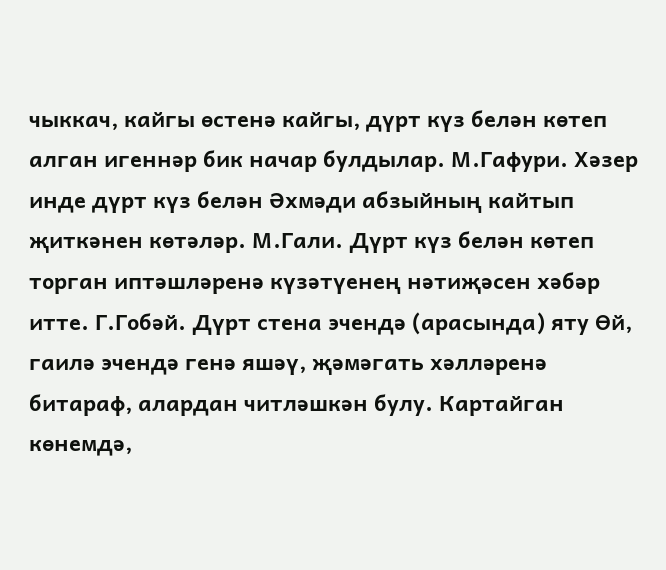чыккач, кайгы өстенә кайгы, дүрт күз белән көтеп алган игеннәр бик начар булдылар. М.Гафури. Хәзер инде дүрт күз белән Әхмәди абзыйның кайтып җиткәнен көтәләр. М.Гали. Дүрт күз белән көтеп торган иптәшләренә күзәтүенең нәтиҗәсен хәбәр итте. Г.Гобәй. Дүрт стена эчендә (арасында) яту Өй, гаилә эчендә генә яшәү, җәмәгать хәлләренә битараф, алардан читләшкән булу. Картайган көнемдә,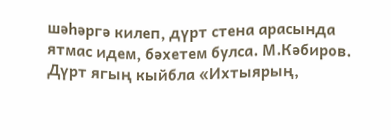шәһәргә килеп, дүрт стена арасында ятмас идем, бәхетем булса. М.Кәбиров. Дүрт ягың кыйбла «Ихтыярың,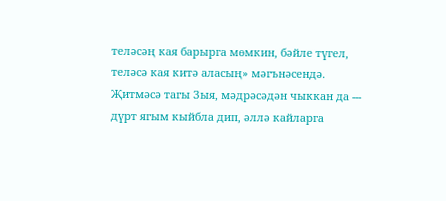теләсәң кая барырга мөмкин, бәйле түгел, теләсә кая китә аласың» мәгънәсендә. Җитмәсә тагы Зыя, мәдрәсәдән чыккан да --- дүрт ягым кыйбла дип, әллә кайларга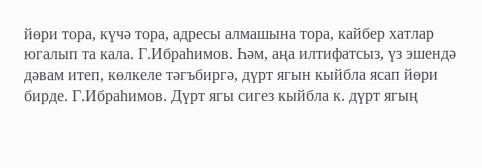йөри тора, күчә тора, адресы алмашына тора, кайбер хатлар югалып та кала. Г.Ибраһимов. Һәм, аңа илтифатсыз, үз эшендә дәвам итеп, көлкеле тәгъбиргә, дүрт ягын кыйбла ясап йөри бирде. Г.Ибраһимов. Дүрт ягы сигез кыйбла к. дүрт ягың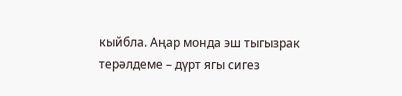кыйбла. Аңар монда эш тыгызрак терәлдеме – дүрт ягы сигез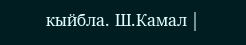кыйбла. Ш.Камал |